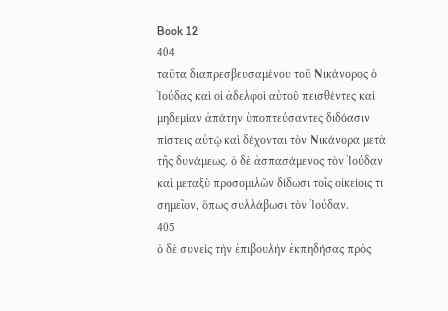Book 12
404
ταῦτα διαπρεσβευσαμένου τοῦ Νικάνορος ὁ Ἰούδας καὶ οἱ ἀδελφοὶ αὐτοῦ πεισθέντες καὶ μηδεμίαν ἀπάτην ὑποπτεύσαντες διδόασιν πίστεις αὐτῷ καὶ δέχονται τὸν Νικάνορα μετὰ τῆς δυνάμεως. ὁ δὲ ἀσπασάμενος τὸν Ἰούδαν καὶ μεταξὺ προσομιλῶν δίδωσι τοῖς οἰκείοις τι σημεῖον, ὅπως συλλάβωσι τὸν Ἰούδαν.
405
ὁ δὲ συνεὶς τὴν ἐπιβουλὴν ἐκπηδήσας πρὸς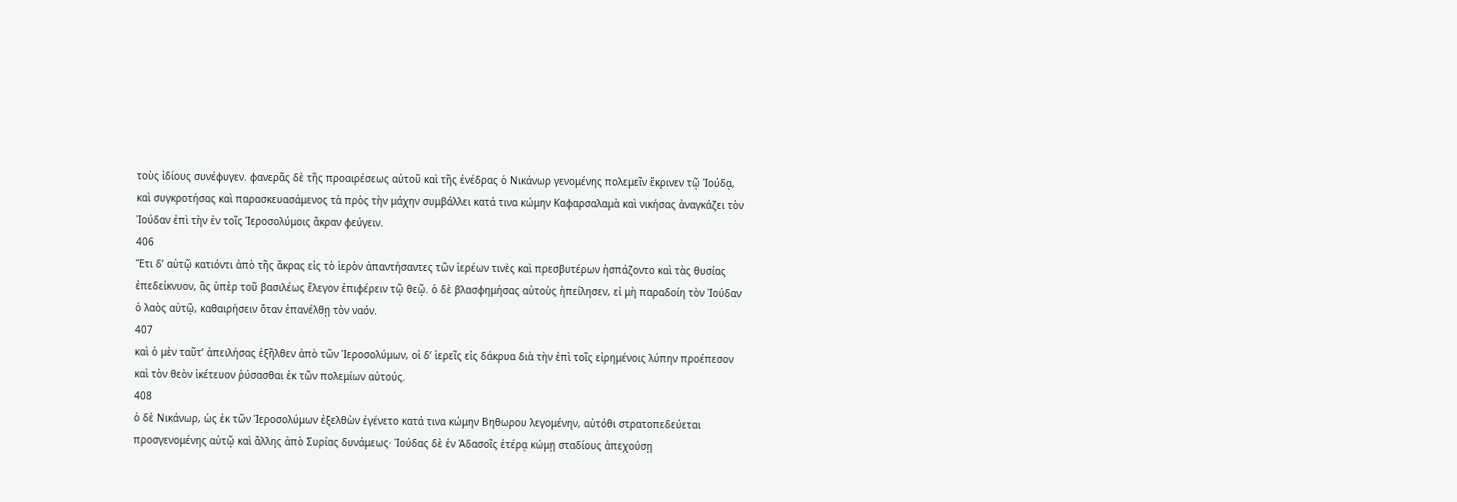τοὺς ἰδίους συνέφυγεν. φανερᾶς δὲ τῆς προαιρέσεως αὐτοῦ καὶ τῆς ἐνέδρας ὁ Νικάνωρ γενομένης πολεμεῖν ἔκρινεν τῷ Ἰούδᾳ, καὶ συγκροτήσας καὶ παρασκευασάμενος τὰ πρὸς τὴν μάχην συμβάλλει κατά τινα κώμην Καφαρσαλαμὰ καὶ νικήσας ἀναγκάζει τὸν Ἰούδαν ἐπὶ τὴν ἐν τοῖς Ἱεροσολύμοις ἄκραν φεύγειν.
406
Ἔτι δʼ αὐτῷ κατιόντι ἀπὸ τῆς ἄκρας εἰς τὸ ἱερὸν ἀπαντήσαντες τῶν ἱερέων τινὲς καὶ πρεσβυτέρων ἠσπάζοντο καὶ τὰς θυσίας ἐπεδείκνυον, ἃς ὑπὲρ τοῦ βασιλέως ἔλεγον ἐπιφέρειν τῷ θεῷ. ὁ δὲ βλασφημήσας αὐτοὺς ἠπείλησεν, εἰ μὴ παραδοίη τὸν Ἰούδαν ὁ λαὸς αὐτῷ, καθαιρήσειν ὅταν ἐπανέλθῃ τὸν ναόν.
407
καὶ ὁ μὲν ταῦτʼ ἀπειλήσας ἐξῆλθεν ἀπὸ τῶν Ἱεροσολύμων, οἱ δʼ ἱερεῖς εἰς δάκρυα διὰ τὴν ἐπὶ τοῖς εἰρημένοις λύπην προέπεσον καὶ τὸν θεὸν ἱκέτευον ῥύσασθαι ἐκ τῶν πολεμίων αὐτούς.
408
ὁ δὲ Νικάνωρ, ὡς ἐκ τῶν Ἱεροσολύμων ἐξελθὼν ἐγένετο κατά τινα κώμην Βηθωρου λεγομένην, αὐτόθι στρατοπεδεύεται προσγενομένης αὐτῷ καὶ ἄλλης ἀπὸ Συρίας δυνάμεως· Ἰούδας δὲ ἐν Ἀδασοῖς ἑτέρᾳ κώμῃ σταδίους ἀπεχούσῃ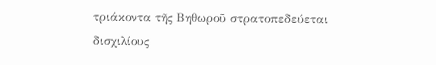τριάκοντα τῆς Βηθωροῦ στρατοπεδεύεται δισχιλίους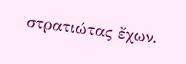στρατιώτας ἔχων.